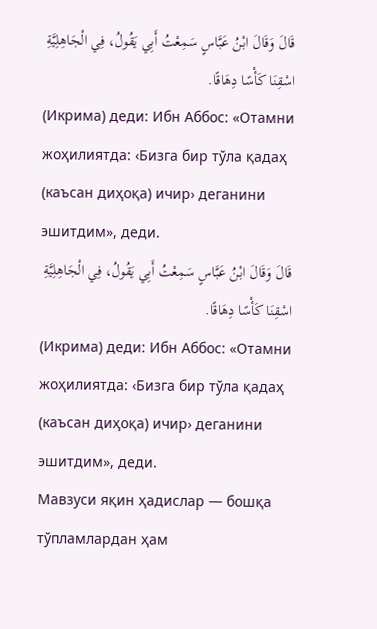قَالَ وَقَالَ ابْنُ عَبَّاسٍ سَمِعْتُ أَبِي يَقُولُ، فِي الْجَاهِلِيَّةِ اسْقِنَا كَأْسًا دِهَاقًا.
(Икрима) деди: Ибн Аббос: «Отамни жоҳилиятда: ‹Бизга бир тўла қадаҳ (каъсан диҳоқа) ичир› деганини эшитдим», деди.
قَالَ وَقَالَ ابْنُ عَبَّاسٍ سَمِعْتُ أَبِي يَقُولُ، فِي الْجَاهِلِيَّةِ اسْقِنَا كَأْسًا دِهَاقًا.
(Икрима) деди: Ибн Аббос: «Отамни жоҳилиятда: ‹Бизга бир тўла қадаҳ (каъсан диҳоқа) ичир› деганини эшитдим», деди.
Мавзуси яқин ҳадислар — бошқа тўпламлардан ҳам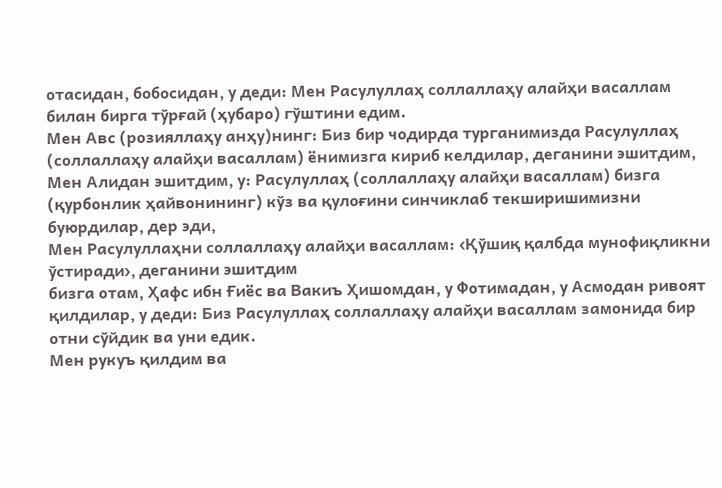отасидан, бобосидан, у деди: Мен Расулуллаҳ соллаллаҳу алайҳи васаллам билан бирга тўрғай (ҳубаро) гўштини едим.
Мен Авс (розияллаҳу анҳу)нинг: Биз бир чодирда турганимизда Расулуллаҳ (соллаллаҳу алайҳи васаллам) ёнимизга кириб келдилар, деганини эшитдим,
Мен Алидан эшитдим, у: Расулуллаҳ (соллаллаҳу алайҳи васаллам) бизга (қурбонлик ҳайвонининг) кўз ва қулоғини синчиклаб текширишимизни буюрдилар, дер эди,
Мен Расулуллаҳни соллаллаҳу алайҳи васаллам: ‹Қўшиқ қалбда мунофиқликни ўстиради›, деганини эшитдим
бизга отам, Ҳафс ибн Ғиёс ва Вакиъ Ҳишомдан, у Фотимадан, у Асмодан ривоят қилдилар, у деди: Биз Расулуллаҳ соллаллаҳу алайҳи васаллам замонида бир отни сўйдик ва уни едик.
Мен рукуъ қилдим ва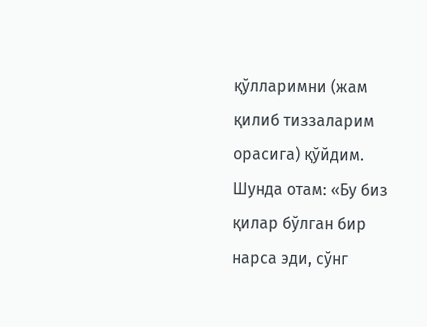қўлларимни (жам қилиб тиззаларим орасига) қўйдим. Шунда отам: «Бу биз қилар бўлган бир нарса эди, сўнг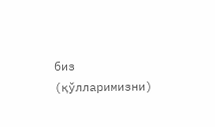биз (қўлларимизни)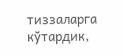тиззаларга кўтардик,